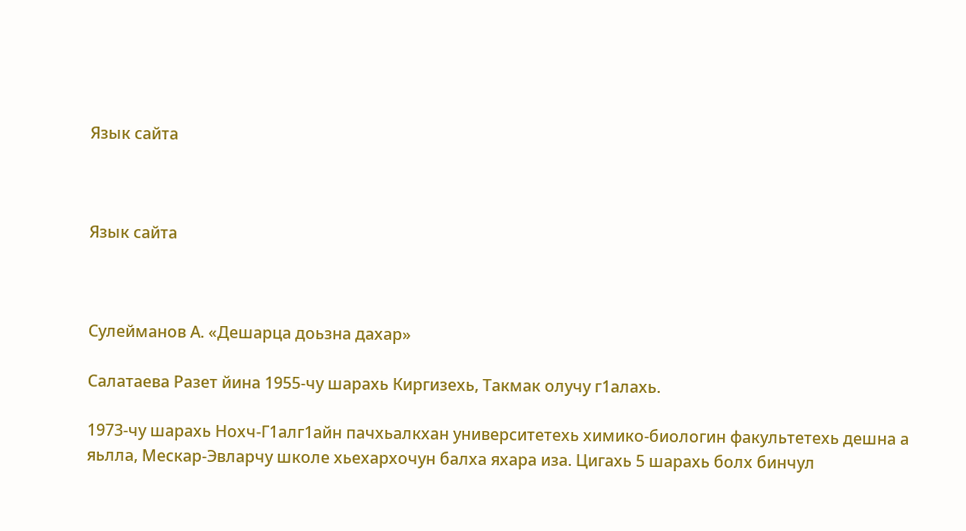Язык сайта



Язык сайта



Сулейманов А. «Дешарца доьзна дахар»

Салатаева Разет йина 1955-чу шарахь Киргизехь, Такмак олучу г1алахь.

1973-чу шарахь Нохч-Г1алг1айн пачхьалкхан университетехь химико-биологин факультетехь дешна а яьлла, Мескар-Эвларчу школе хьехархочун балха яхара иза. Цигахь 5 шарахь болх бинчул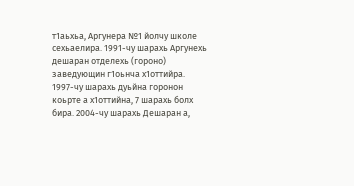т1аьхьа, Аргунера №1 йолчу школе сехьаелира. 1991-чу шарахь Аргунехь дешаран отделехь (гороно) заведующин г1оьнча х1оттийра. 1997-чу шарахь дуьйна горонон коьрте а х1оттийна, 7 шарахь болх бира. 2004-чу шарахь Дешаран а,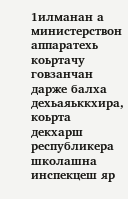1илманан а министерствон аппаратехь коьртачу говзанчан дарже балха дехьаяьккхира, коьрта декхарш республикера школашна инспекцеш яр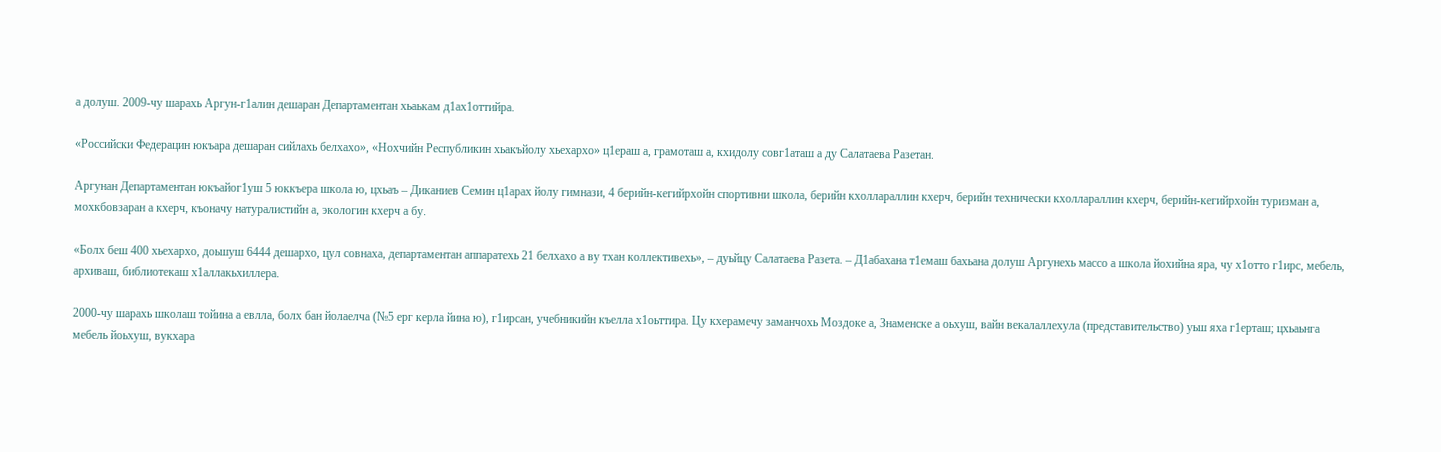а долуш. 2009-чу шарахь Аргун-г1алин дешаран Департаментан хьаькам д1ах1оттийра.

«Российски Федерацин юкъара дешаран сийлахь белхахо», «Нохчийн Республикин хьакъйолу хьехархо» ц1ераш а, грамоташ а, кхидолу совг1аташ а ду Салатаева Разетан.

Аргунан Департаментан юкъайог1уш 5 юккъера школа ю, цхьаъ – Диканиев Семин ц1арах йолу гимнази, 4 берийн-кегийрхойн спортивни школа, берийн кхоллараллин кхерч, берийн технически кхоллараллин кхерч, берийн-кегийрхойн туризман а, мохкбовзаран а кхерч, къоначу натуралистийн а, экологин кхерч а бу.

«Болх беш 400 хьехархо, доьшуш 6444 дешархо, цул совнаха, департаментан аппаратехь 21 белхахо а ву тхан коллективехь», – дуьйцу Салатаева Разета. – Д1абахана т1емаш бахьана долуш Аргунехь массо а школа йохийна яра, чу х1отто г1ирс, мебель, архиваш, библиотекаш х1аллакьхиллера.

2000-чу шарахь школаш тойина а евлла, болх бан йолаелча (№5 ерг керла йина ю), г1ирсан, учебникийн къелла х1оьттира. Цу кхерамечу заманчохь Моздоке а, Знаменске а оьхуш, вайн векалаллехула (представительство) уьш яха г1ерташ; цхьаьнга мебель йоьхуш, вукхара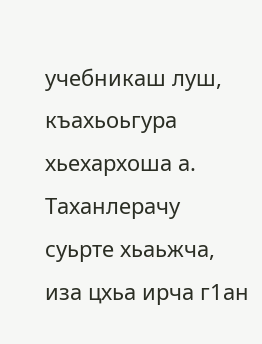учебникаш луш, къахьоьгура хьехархоша а. Таханлерачу суьрте хьаьжча, иза цхьа ирча г1ан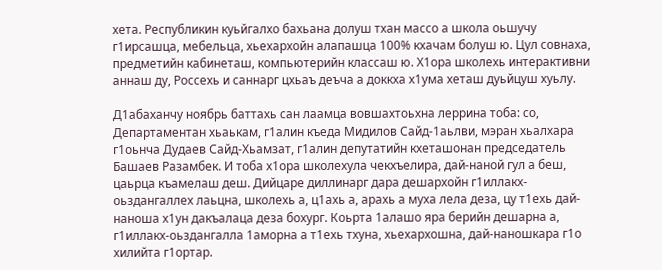хета. Республикин куьйгалхо бахьана долуш тхан массо а школа оьшучу г1ирсашца, мебельца, хьехархойн алапашца 100% кхачам болуш ю. Цул совнаха, предметийн кабинеташ, компьютерийн классаш ю. Х1ора школехь интерактивни аннаш ду, Россехь и саннарг цхьаъ деъча а доккха х1ума хеташ дуьйцуш хуьлу.

Д1абаханчу ноябрь баттахь сан лаамца вовшахтоьхна леррина тоба: со, Департаментан хьаькам, г1алин къеда Мидилов Сайд-1аьлви, мэран хьалхара г1оьнча Дудаев Сайд-Хьамзат, г1алин депутатийн кхеташонан председатель Башаев Разамбек. И тоба х1ора школехула чекхъелира, дай-наной гул а беш, цаьрца къамелаш деш. Дийцаре диллинарг дара дешархойн г1иллакх-оьздангаллех лаьцна, школехь а, ц1ахь а, арахь а муха лела деза, цу т1ехь дай-наноша х1ун дакъалаца деза бохург. Коьрта 1алашо яра берийн дешарна а, г1иллакх-оьздангалла 1аморна а т1ехь тхуна, хьехархошна, дай-наношкара г1о хилийта г1ортар.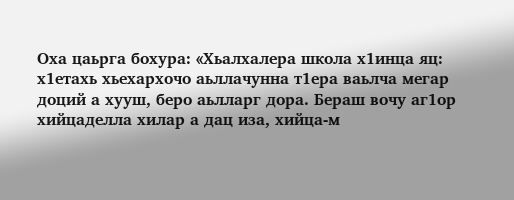Оха цаьрга бохура: «Хьалхалера школа х1инца яц: х1етахь хьехархочо аьллачунна т1ера ваьлча мегар доций а хууш, беро аьлларг дора. Бераш вочу аг1ор хийцаделла хилар а дац иза, хийца-м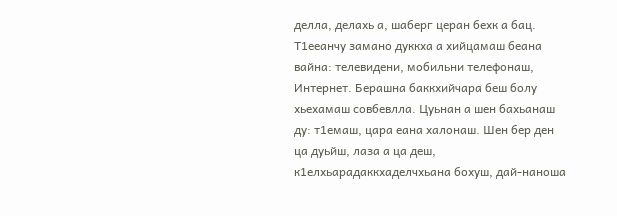делла, делахь а, шаберг церан бехк а бац. Т1ееанчу замано дуккха а хийцамаш беана вайна: телевидени, мобильни телефонаш, Интернет. Берашна баккхийчара беш болу хьехамаш совбевлла. Цуьнан а шен бахьанаш ду: т1емаш, цара еана халонаш. Шен бер ден ца дуьйш, лаза а ца деш, к1елхьарадаккхаделчхьана бохуш, дай-наноша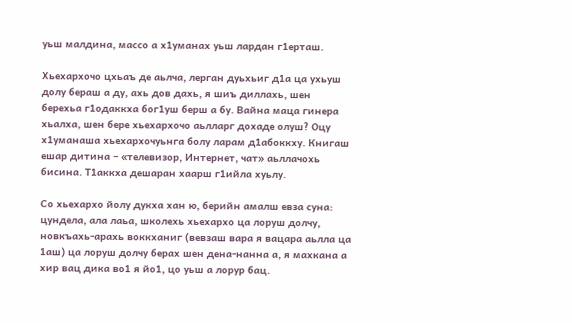уьш малдина, массо а х1уманах уьш лардан г1ерташ.

Хьехархочо цхьаъ де аьлча, лерган дуьхьиг д1а ца ухьуш долу бераш а ду, ахь дов дахь, я шиъ диллахь, шен берехьа г1одаккха бог1уш берш а бу. Вайна маца гинера хьалха, шен бере хьехархочо аьлларг дохаде олуш? Оцу х1уманаша хьехархочуьнга болу ларам д1абоккху. Книгаш ешар дитина – «телевизор, Интернет, чат» аьллачохь бисина. Т1аккха дешаран хаарш г1ийла хуьлу.

Со хьехархо йолу дукха хан ю, берийн амалш евза суна: цундела, ала лаьа, школехь хьехархо ца лоруш долчу, новкъахь-арахь воккханиг (вевзаш вара я вацара аьлла ца 1аш) ца лоруш долчу берах шен дена-нанна а, я махкана а хир вац дика во1 я йо1, цо уьш а лорур бац.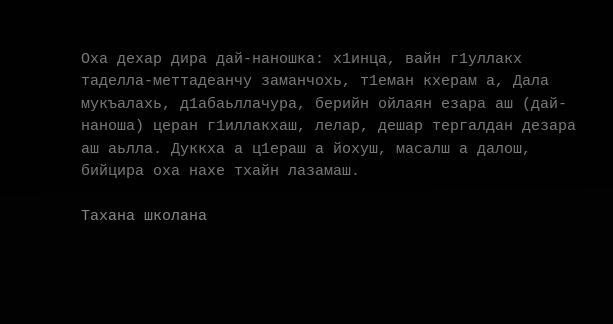Оха дехар дира дай-наношка: х1инца, вайн г1уллакх таделла-меттадеанчу заманчохь, т1еман кхерам а, Дала мукъалахь, д1абаьллачура, берийн ойлаян езара аш (дай-наноша) церан г1иллакхаш, лелар, дешар тергалдан дезара аш аьлла. Дуккха а ц1ераш а йохуш, масалш а далош, бийцира оха нахе тхайн лазамаш.

Тахана школана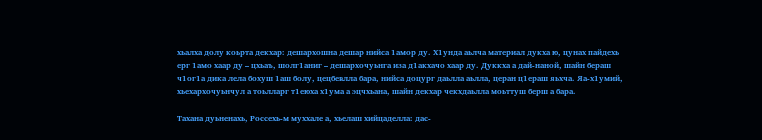хьалха долу коьрта декхар: дешархошна дешар нийса 1амор ду. Х1унда аьлча материал дукха ю, цунах пайдехь ерг 1амо хаар ду – цхьаъ, шолг1аниг – дешархочуьнга иза д1акхачо хаар ду. Дуккха а дай-наной, шайн бераш ч1ог1а дика лела бохуш 1аш болу, цецбевлла бара, нийса доцург даьлла аьлла, церан ц1ераш яьхча. Яа-х1умий, хьехархочуьнчул а тоьлларг т1еюха х1ума а эцчхьана, шайн декхар чекхдаьлла моьттуш берш а бара.

Тахана дуьненахь, Россехь-м муххале а, хьелаш хийцаделла: дас-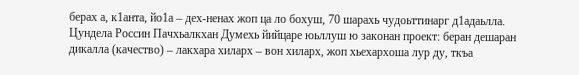берах а, к1анта, йо1а – дех-ненах жоп ца ло бохуш, 70 шарахь чудоьттинарг д1адаьлла. Цундела Россин Пачхьалкхан Думехь йийцаре юьллуш ю законан проект: беран дешаран дикалла (качество) – лакхара хиларх – вон хиларх, жоп хьехархоша лур ду, ткъа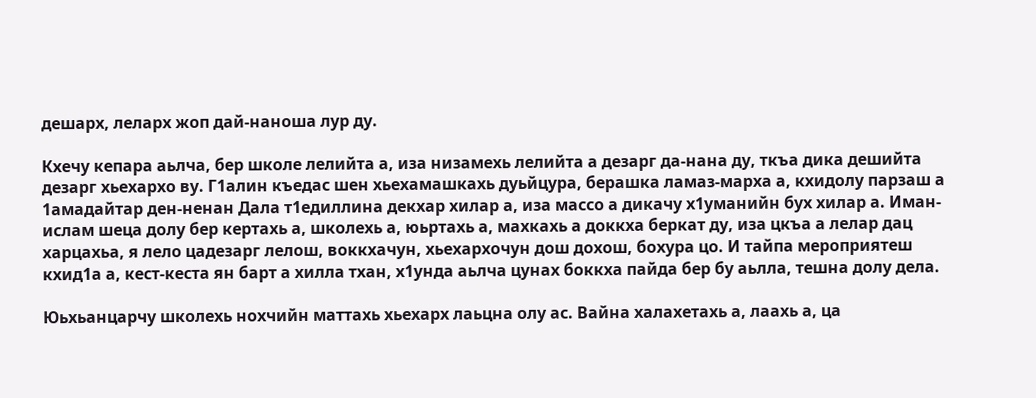дешарх, леларх жоп дай-наноша лур ду.

Кхечу кепара аьлча, бер школе лелийта а, иза низамехь лелийта а дезарг да-нана ду, ткъа дика дешийта дезарг хьехархо ву. Г1алин къедас шен хьехамашкахь дуьйцура, берашка ламаз-марха а, кхидолу парзаш а 1амадайтар ден-ненан Дала т1едиллина декхар хилар а, иза массо а дикачу х1уманийн бух хилар а. Иман-ислам шеца долу бер кертахь а, школехь а, юьртахь а, махкахь а доккха беркат ду, иза цкъа а лелар дац харцахьа, я лело цадезарг лелош, воккхачун, хьехархочун дош дохош, бохура цо. И тайпа мероприятеш кхид1а а, кест-кеста ян барт а хилла тхан, х1унда аьлча цунах боккха пайда бер бу аьлла, тешна долу дела.

Юьхьанцарчу школехь нохчийн маттахь хьехарх лаьцна олу ас. Вайна халахетахь а, лаахь а, ца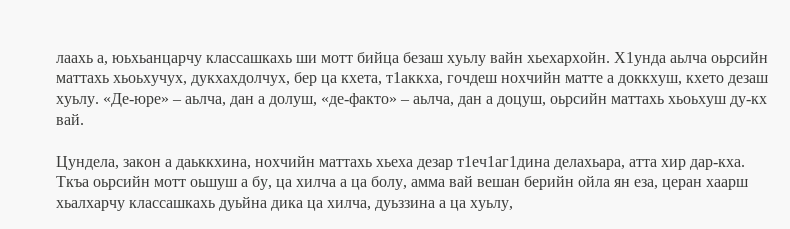лаахь а, юьхьанцарчу классашкахь ши мотт бийца безаш хуьлу вайн хьехархойн. Х1унда аьлча оьрсийн маттахь хьоьхучух, дукхахдолчух, бер ца кхета, т1аккха, гочдеш нохчийн матте а доккхуш, кхето дезаш хуьлу. «Де-юре» – аьлча, дан а долуш, «де-факто» – аьлча, дан а доцуш, оьрсийн маттахь хьоьхуш ду-кх вай.

Цундела, закон а даьккхина, нохчийн маттахь хьеха дезар т1еч1аг1дина делахьара, атта хир дар-кха. Ткъа оьрсийн мотт оьшуш а бу, ца хилча а ца болу, амма вай вешан берийн ойла ян еза, церан хаарш хьалхарчу классашкахь дуьйна дика ца хилча, дуьззина а ца хуьлу,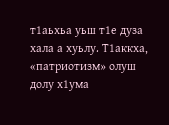т1аьхьа уьш т1е дуза хала а хуьлу. Т1аккха, «патриотизм» олуш долу х1ума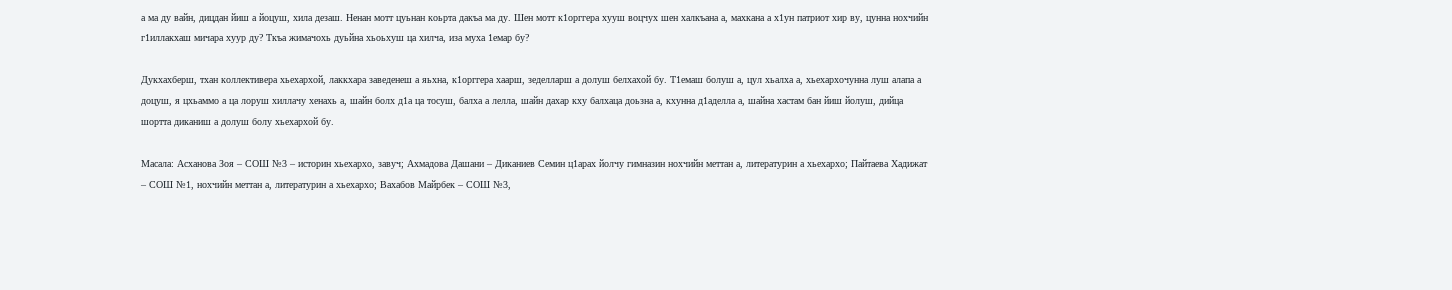а ма ду вайн, дицдан йиш а йоцуш, хила дезаш. Ненан мотт цуьнан коьрта дакъа ма ду. Шен мотт к1орггера хууш воцчух шен халкъана а, махкана а х1ун патриот хир ву, цунна нохчийн г1иллакхаш мичара хуур ду? Ткъа жимачохь дуьйна хьоьхуш ца хилча, иза муха 1емар бу?

Дукхахберш, тхан коллективера хьехархой, лаккхара заведенеш а яьхна, к1орггера хаарш, зеделларш а долуш белхахой бу. Т1емаш болуш а, цул хьалха а, хьехархочунна луш алапа а доцуш, я цхьаммо а ца лоруш хиллачу хенахь а, шайн болх д1а ца тосуш, балха а лелла, шайн дахар кху балхаца доьзна а, кхунна д1аделла а, шайна хастам бан йиш йолуш, дийца шортта диканиш а долуш болу хьехархой бу.

Масала: Асханова Зоя – СОШ №3 – историн хьехархо, завуч; Ахмадова Дашани – Диканиев Семин ц1арах йолчу гимназин нохчийн меттан а, литературин а хьехархо; Пайтаева Хадижат – СОШ №1, нохчийн меттан а, литературин а хьехархо; Вахабов Майрбек – СОШ №3,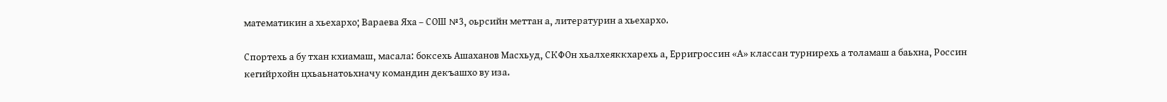математикин а хьехархо; Вараева Яха – СОШ №3, оьрсийн меттан а, литературин а хьехархо.

Спортехь а бу тхан кхиамаш, масала: боксехь Ашаханов Масхьуд, СКФОн хьалхеяккхарехь а, Ерригроссин «А» классан турнирехь а толамаш а баьхна, Россин кегийрхойн цхьаьнатоьхначу командин декъашхо ву иза.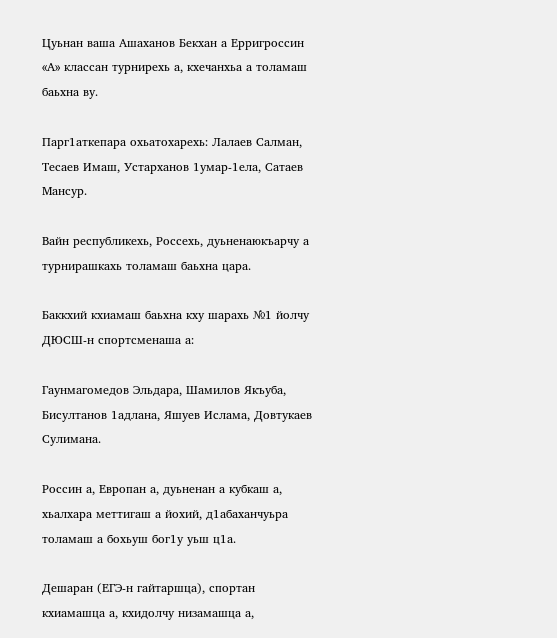Цуьнан ваша Ашаханов Бекхан а Ерригроссин «А» классан турнирехь а, кхечанхьа а толамаш баьхна ву.

Парг1аткепара охьатохарехь: Лалаев Салман, Тесаев Имаш, Устарханов 1умар-1ела, Сатаев Мансур.

Вайн республикехь, Россехь, дуьненаюкъарчу а турнирашкахь толамаш баьхна цара.

Баккхий кхиамаш баьхна кху шарахь №1 йолчу ДЮСШ-н спортсменаша а:

Гаунмагомедов Эльдара, Шамилов Якъуба, Бисултанов 1адлана, Яшуев Ислама, Довтукаев Сулимана.

Россин а, Европан а, дуьненан а кубкаш а, хьалхара меттигаш а йохий, д1абаханчуьра толамаш а бохьуш бог1у уьш ц1а.

Дешаран (ЕГЭ-н гайтаршца), спортан кхиамашца а, кхидолчу низамашца а,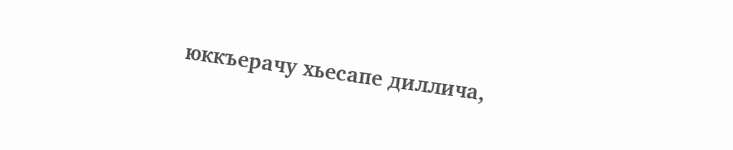юккъерачу хьесапе диллича,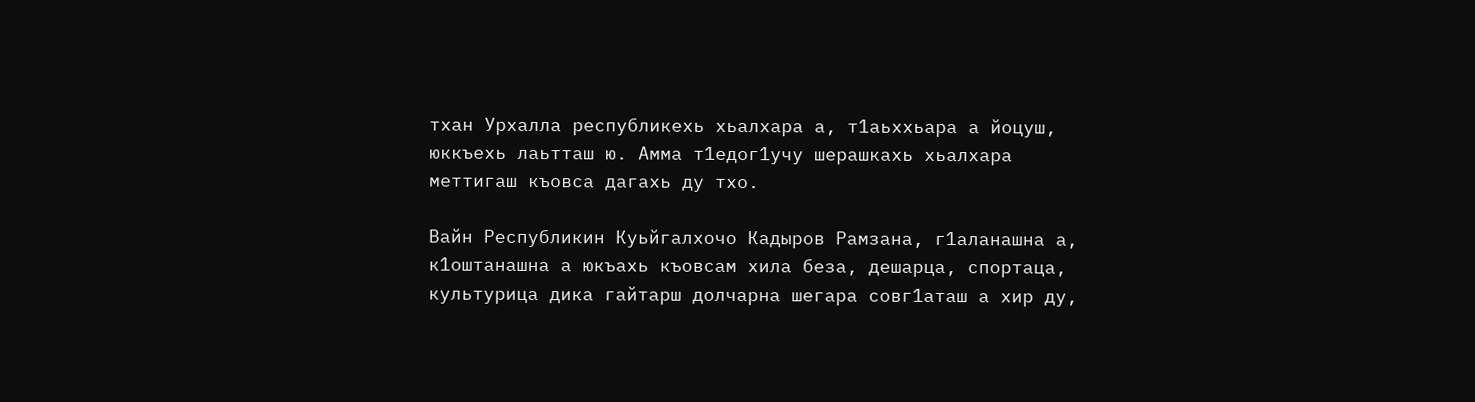тхан Урхалла республикехь хьалхара а, т1аьххьара а йоцуш, юккъехь лаьтташ ю. Амма т1едог1учу шерашкахь хьалхара меттигаш къовса дагахь ду тхо.

Вайн Республикин Куьйгалхочо Кадыров Рамзана, г1аланашна а, к1оштанашна а юкъахь къовсам хила беза, дешарца, спортаца, культурица дика гайтарш долчарна шегара совг1аташ а хир ду,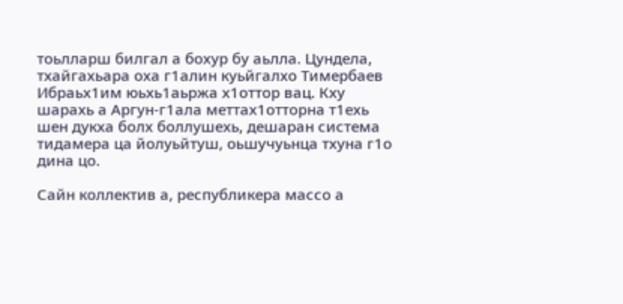тоьлларш билгал а бохур бу аьлла. Цундела, тхайгахьара оха г1алин куьйгалхо Тимербаев Ибраьх1им юьхь1аьржа х1оттор вац. Кху шарахь а Аргун-г1ала меттах1отторна т1ехь шен дукха болх боллушехь, дешаран система тидамера ца йолуьйтуш, оьшучуьнца тхуна г1о дина цо.

Сайн коллектив а, республикера массо а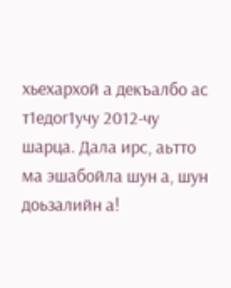хьехархой а декъалбо ас т1едог1учу 2012-чу шарца. Дала ирс, аьтто ма эшабойла шун а, шун доьзалийн а!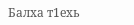Балха т1ехь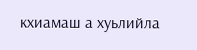кхиамаш а хуьлийла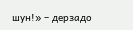шун!» – дерзадо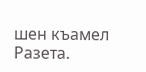шен къамел Разета.